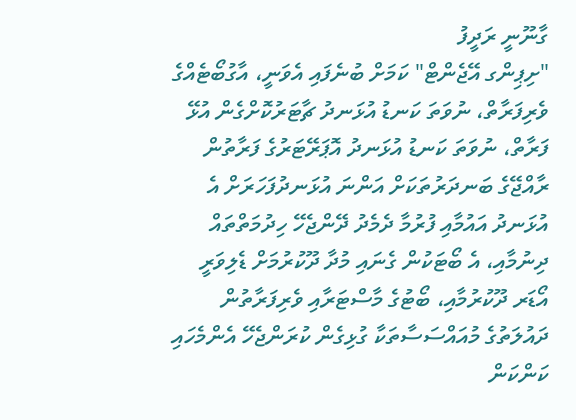ގާނޫނީ ރަދީފު
"ށިޕިންގ އޭޖެންޓް" ކަމަށް ބުނެފައި އެވަނީ، އާގުބޯޓެއްގެ ވެރިފަރާތް، ނުވަތަ ކަނޑު އުޅަނދު ޗާޓަރުކޮށްގެން އުޅޭ ފަރާތް، ނުވަތަ ކަނޑު އުޅަނދު އޮޕަރޭޓަރުގެ ފަރާތުން ރާއްޖޭގެ ބަނދަރުތަކަށް އަންނަ އުޅަނދުފަހަރަށް އެ އުޅަނދު އައުމާއި ފުރުމާ ދެމެދު ދޭންޖެހޭ ހިދުމަތްތައް ދިނުމާއި، އެ ބޯޓަކުން ގެނައި މުދާ ދޫކުރުމަށް ޑެލިވަރީ އޯޑަރ ދޫކުރުމާއި، ބޯޓުގެ މާސްޓަރާއި ވެރިފަރާތުން ދައުލަތުގެ މުއައްސަސާތަކާ ގުޅިގެން ކުރަންޖެހޭ އެންމެހައި ކަންކަން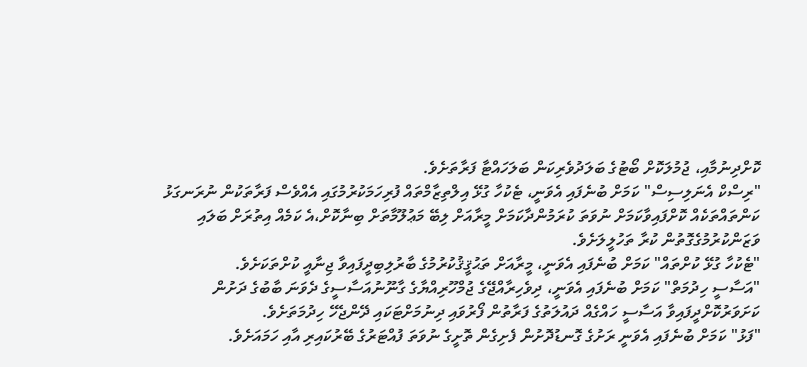ކޮށްދިނުމާއި، ޖުމުލަކޮށް ބޯޓުގެ ބަލަދުވެރިކަން ބަލަހައްޓާ ފަރާތަށެވެ.
"ރިސްކް އެނަލިސިސް" ކަމަށް ބުނެފައި އެވަނީ، ޓެކުހާ ގުޅޭ އިލްތިޒާމްތައް ފުރިހަމަކުރުމުގައި އެއްވެސް ފަރާތަކުން ނުރަނގަޅު ކަންތައްތަކެއް ކޮށްފައިވާކަމަށް ނުވަތަ ކުރަމުންދާކަމަށް މީރާއަށް ލިބޭ މަޢުލޫމާތަށް ބިނާކޮށް،އެ ކަމެއް އިތުރަށް ބަލައި ވަޒަންކުރުމުގެގޮތުން ކުރާ ތަހުލީލަށެވެ.
"ޓެކުހާ ގުޅޭ ކުށްތައް" ކަމަށް ބުނެފައި އެވަނީ، މީރާއަށް ތަޙުޤީޤުކުރުމުގެ ބާރުލިބިދީފައިވާ ޖިނާއީ ކުށްތަކަށެވެ.
"އަސާސީ ހިދުމަތް" ކަމަށް ބުނެފައި އެވަނީ، ދިވެހިރާއްޖޭގެ ޖުމްހޫރިއްޔާގެ ގާނޫނުއަސާސީގެ ދެވަނަ ބާބުގެ ދަށުން ކަށަވަރުކޮށްދީފައިވާ އަސާސީ ހައްގެއް ދައުލަތުގެ ފަރާތުން ފޯރުވައި ދިނުމަށްޓަކައި ދޭންޖެހޭ ހިދުމަތަށެވެ.
"ފަޅު" ކަމަށް ބުނެފައި އެވަނީ ރަށުގެ ގޮނޑުދޮށުން ފެށިގެން ތޮށީގެ ނުވަތަ ފުއްޓަރުގެ ބޭރުކައިރި އާއި ހަމައަށެވެ.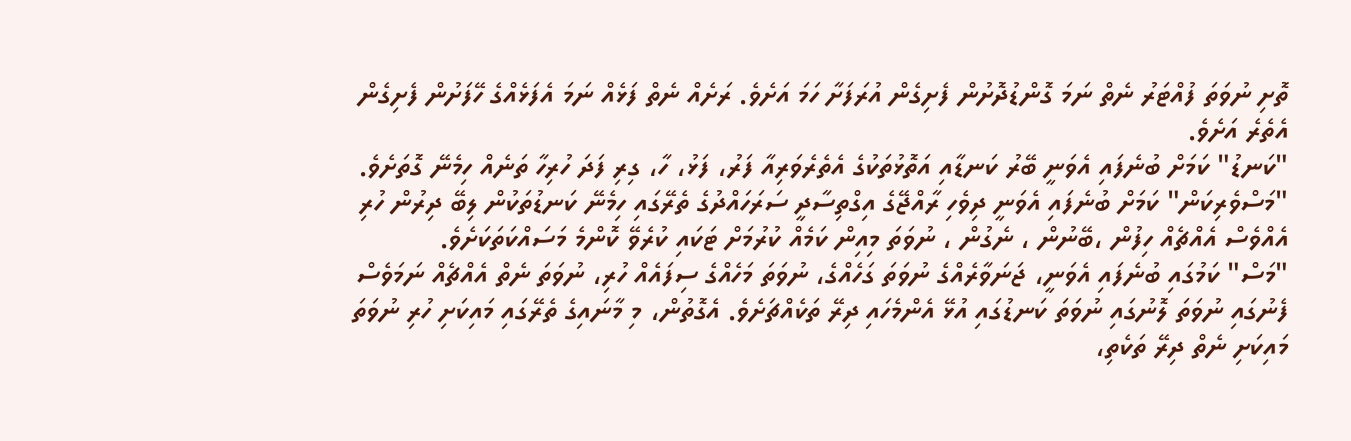ތޮށި ނުވަތަ ފުއްޓަރު ނެތް ނަމަ ގޮންޑުދޮށުން ފެށިގެން އުރަފަށާ ހަމަ އަށެވެ. ރަށެއް ނެތް ފަޅެއް ނަމަ އެފަޅެއްގެ ހޭފަށުން ފެށިގެން އެތެރެ އަށެވެ.
"ކަނޑު" ކަމަށް ބުނެފައި އެވަނީ ބޭރު ކަނޑާއި އަތޮޅުތަކުގެ އެތެރެވަރިއާ ފަރު، ފަޅު، ހާ، ގިރި ފަދަ ހުރިހާ ތަނެއް ހިމެނޭ ގޮތަށެވެ.
"މަސްވެރިކަން" ކަމަށް ބުނެފައި އެވަނީ ދިވެހި ރާއްޖޭގެ އިގްތިސާދީ ސަރަހައްދުގެ ތެރޭގައި ހިމެނޭ ކަނޑުތަކުން ލިބޭ ދިރުން ހުރި އެއްވެސް އެއްޗެއް ހިފުން ،ބޭނުން ، ނެގުން ، ނުވަތަ މިއިން ކަމެއް ކުރުމަށް ޓަކައި ކުރެވޭ ކޮންމެ މަސައްކަތަކަށެވެ.
"މަސް" ކަމުގައި ބުނެފައި އެވަނީ، ޖަނަވާރެއްގެ ނުވަތަ ގަހެއްގެ، ނުވަތަ މަހެއްގެ ސިފައެއް ހުރި، ނުވަތަ ނެތް އެއްޗެއް ނަމަވެސް ފެނުގައި ނުވަތަ ލޮނުގައި ނުވަތަ ކަނޑުގައި އުޅޭ އެންމެހައި ދިރޭ ތަކެއްޗަށެވެ. އެގޮތުން، މި މާނައިގެ ތެރޭގައި މައިކަށި ހުރި ނުވަތަ މައިކަށި ނެތް ދިރޭ ތަކެތި،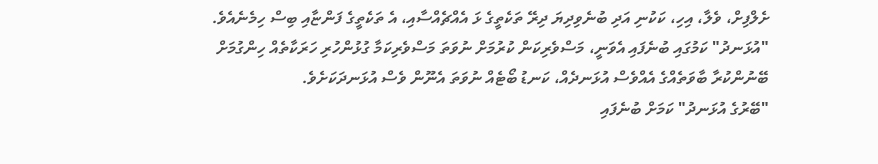ށެލްފިށް، ވެލާ، އިހި، ކަކުނި އަދި ބުނެވިދިޔަ ދިރޭ ތަކެތީގެ ޅަ އެއްޗެއްސާއި، އެ ތަކެތީގެ ފަންޏާއި ބިސް ހިމެނެއެވެ.
"އުޅަނދު" ކަމުގައި ބުނެފައި އެވަނީ، މަސްވެރިކަން ކުރުމަށް ނުވަތަ މަސްވެރިކަމާ ގުޅުންހުރި ހަރަކާތެއް ހިންގުމަށް ބޭނުންކުރާ ބާވަތެއްގެ އެއްވެސް އުޅަނދެއް، ކަނޑު ބޯޓެއް ނުވަތަ އެނޫން ވެސް އުޅަނދަކަށެވެ.
"ބޭރުގެ އުޅަނދު" ކަމަށް ބުނެފައި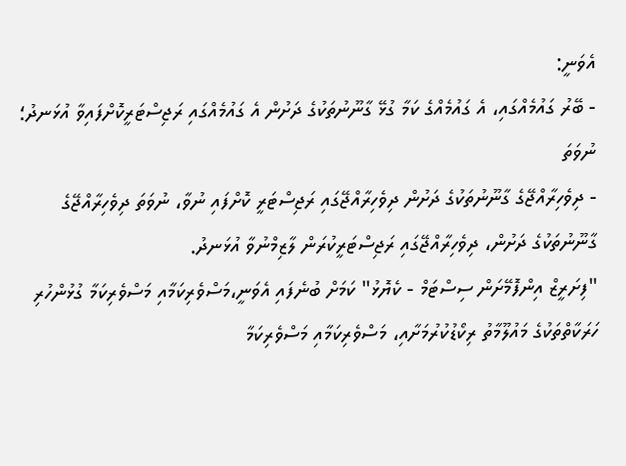އެވަނީ:
- ބޭރު ގައުމެއްގައި، އެ ގައުމެއްގެ ކަމާ ގުޅޭ ގާނޫނުތަކުގެ ދަށުން އެ ގައުމެއްގައި ރަޖިސްޓަރީކޮށްފައިވާ އުޅަނދު؛ ނުވަތަ
- ދިވެހިރާއްޖޭގެ ގާނޫނުތަކުގެ ދަށުން ދިވެހިރާއްޖޭގައި ރަޖިސްޓަރީ ކޮށްފައި ނުވާ، ނުވަތަ ދިވެހިރާއްޖޭގެ ގާނޫނުތަކުގެ ދަށުން، ދިވެހިރާއްޖޭގައި ރަޖިސްޓަރީކުރަން ލާޒިމްނުވާ އުޅަނދު.
"ފިށަރީޒް އިންފޮމޭށަން ސިސްޓަމް - ކެޔޮޅު" ކަމަށް ބުނެފައި އެވަނީ،މަސްވެރިކަމާއި މަސްވެރިކަމާ ގުޅުންހުރި ހަރަކާތްތަކުގެ މައުލޫމާތު ރިކޯޑުކުރުމަށާއި، މަސްވެރިކަމާއި މަސްވެރިކަމާ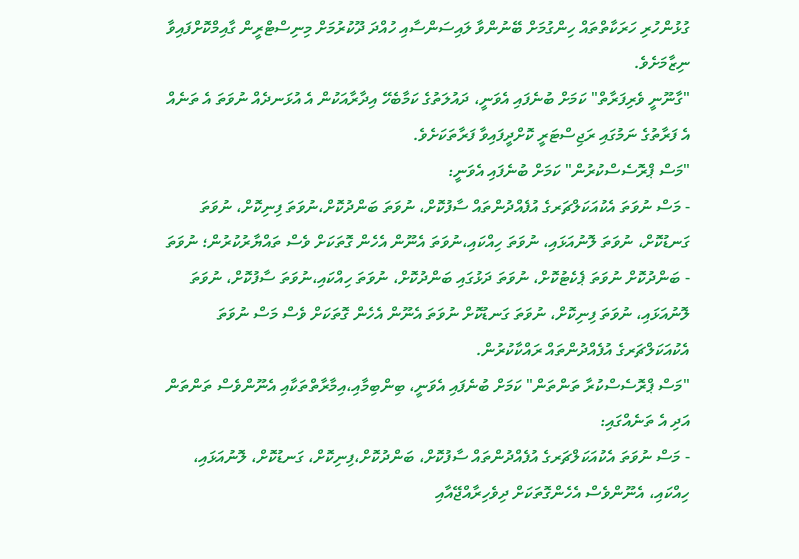ގުޅުންހުރި ހަރަކާތްތައް ހިންގުމަށް ބޭނުންވާ ލައިސަންސާއި ހުއްދަ ދޫކުރުމަށް މިނިސްޓްރީން ގާއިމްކޮށްފައިވާ ނިޒާމަށެވެ.
"ގާނޫނީ ވެރިފަރާތް" ކަމަށް ބުނެފައި އެވަނީ، ދައުލަތުގެ ކަމާބެހޭ އިދާރާއަކުން އެ އުޅަނދެއް ނުވަތަ އެ ތަނެއް އެ ފަރާތުގެ ނަމުގައި ރަޖިސްޓަރީ ކޮށްދީފައިވާ ފަރާތަކަށެވެ.
"މަސް ޕްރޮސެސްކުރުން" ކަމަށް ބުނެފައި އެވަނީ:
- މަސް ނުވަތަ އެކުއަކަލްޗަރގެ އުފެއްދުންތައް ސާފުކޮށް، ނުވަތަ ބަންދުކޮށް،ނުވަތަ ފިނިކޮށް، ނުވަތަ ގަނޑުކޮށް، ނުވަތަ ލޮނުއަޅައި، ނުވަތަ ހިއްކައި،ނުވަތަ އެނޫން އެހެން ގޮތަކަށް ވެސް ތައްޔާރުކުރުން؛ ނުވަތަ
- ބަންދުކޮށް ނުވަތަ ޕެކެޓުކޮށް، ނުވަތަ ދަޅުގައި ބަންދުކޮށް، ނުވަތަ ހިއްކައި،ނުވަތަ ސާފުކޮށް، ނުވަތަ ލޮނުއަޅައި، ނުވަތަ ފިނިކޮށް، ނުވަތަ ގަނޑުކޮށް ނުވަތަ އެނޫން އެހެން ގޮތަކަށް ވެސް މަސް ނުވަތަ އެކުއަކަލްޗަރގެ އުފެއްދުންތައް ރައްކާކުރުން.
"މަސް ޕްރޮސެސްކުރާ ތަންތަން" ކަމަށް ބުނެފައި އެވަނީ، ބިންބިމާއި،އިމާރާތްތަކާއި އެނޫންވެސް ތަންތަން އަދި އެ ތަނެއްގައި:
- މަސް ނުވަތަ އެކުއަކަލްޗަރގެ އުފެއްދުންތައް ސާފުކޮށް، ބަންދުކޮށް،ފިނިކޮށް، ގަނޑުކޮށް، ލޮނުއަޅައި، ހިއްކައި، އެނޫންވެސް އެހެންގޮތަކަށް ދިވެހިރާއްޖޭއާއި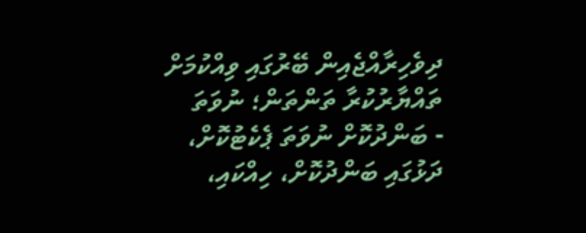ދިވެހިރާއްޖެއިން ބޭރުގައި ވިއްކުމަށް ތައްޔާރުކުރާ ތަންތަން؛ ނުވަތަ
- ބަންދުކޮށް ނުވަތަ ޕެކެޓުކޮށް، ދަޅުގައި ބަންދުކޮށް، ހިއްކައި،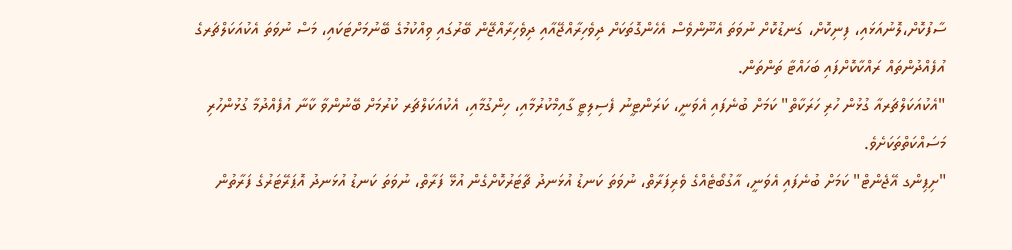ސާފުކޮށް،ލޮނުއަޅައި، ފިނިކޮށް، ގަނޑުކޮށް ނުވަތަ އެނޫންވެސް އެހެންގޮތަކަށް ދިވެހިރާއްޖޭއާއި ދިވެހިރާއްޖޭން ބޭރުގައި ވިއްކުމުގެ ބޭނުމަށްޓަކައި، މަސް ނުވަތަ އެކުއަކަލްޗަރގެ އުފެއްދުންތައް ރައްކާކޮށްފައި ބަހައްޓާ ތަންތަން.
"އެކުއަކަލްޗަރއާ ގުޅުން ހުރި ހަރަކާތް" ކަމަށް ބުނެފައި އެވަނީ، ކަރަންޓީނު ފެސިލިޓީ ގާއިމްކުރުމާއި، ހިންގުމާއި، އެކުއަކަލްޗަރ ކުރުމަށް ބޭނުންވާ ކާނާ އުފެއްދުމާ ގުޅުންހުރި މަސައްކަތްތަކަށެވެ.
"ށިޕިންގ އޭޖެންޓް" ކަމަށް ބުނެފައި އެވަނީ، އާގުބޯޓެއްގެ ވެރިފަރާތް، ނުވަތަ ކަނޑު އުޅަނދު ޗާޓަރުކޮށްގެން އުޅޭ ފަރާތް، ނުވަތަ ކަނޑު އުޅަނދު އޮޕަރޭޓަރުގެ ފަރާތުން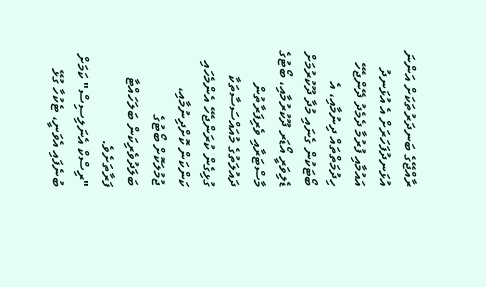ރާއްޖޭގެ ބަނދަރުތަކަށް އަންނަ އުޅަނދުފަހަރަށް އެ އުޅަނދު އައުމާއި ފުރުމާ ދެމެދު ދޭންޖެހޭ ހިދުމަތްތައް ދިނުމާއި، އެ ބޯޓަކުން ގެނައި މުދާ ދޫކުރުމަށް ޑެލިވަރީ އޯޑަރ ދޫކުރުމާއި، ބޯޓުގެ މާސްޓަރާއި ވެރިފަރާތުން ދައުލަތުގެ މުއައްސަސާތަކާ ގުޅިގެން ކުރަންޖެހޭ އެންމެހައި ކަންކަން ކޮށްދިނުމާއި، ޖުމުލަކޮށް ބޯޓުގެ ބަލަދުވެރިކަން ބަލަހައްޓާ ފަރާތަށެވެ.
"ރިސްކް އެނަލިސިސް" ކަމަށް ބުނެފައި އެވަނީ، ޓެކުހާ ގުޅޭ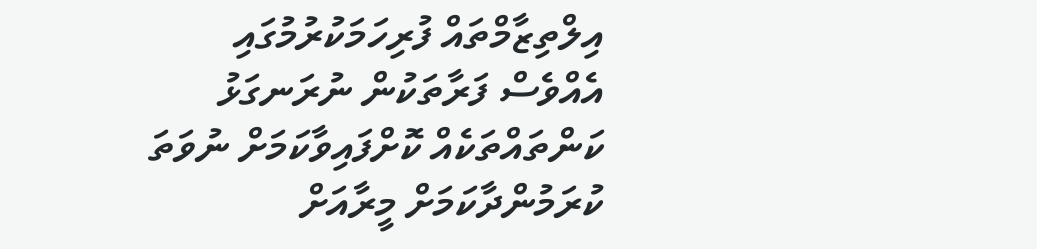އިލްތިޒާމްތައް ފުރިހަމަކުރުމުގައި އެއްވެސް ފަރާތަކުން ނުރަނގަޅު ކަންތައްތަކެއް ކޮށްފައިވާކަމަށް ނުވަތަ ކުރަމުންދާކަމަށް މީރާއަށް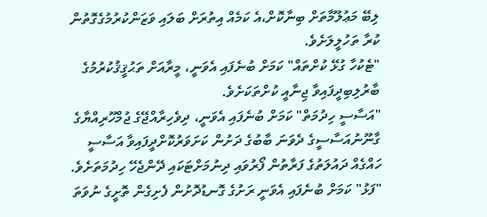ލިބޭ މަޢުލޫމާތަށް ބިނާކޮށް،އެ ކަމެއް އިތުރަށް ބަލައި ވަޒަންކުރުމުގެގޮތުން ކުރާ ތަހުލީލަށެވެ.
"ޓެކުހާ ގުޅޭ ކުށްތައް" ކަމަށް ބުނެފައި އެވަނީ، މީރާއަށް ތަޙުޤީޤުކުރުމުގެ ބާރުލިބިދީފައިވާ ޖިނާއީ ކުށްތަކަށެވެ.
"އަސާސީ ހިދުމަތް" ކަމަށް ބުނެފައި އެވަނީ، ދިވެހިރާއްޖޭގެ ޖުމްހޫރިއްޔާގެ ގާނޫނުއަސާސީގެ ދެވަނަ ބާބުގެ ދަށުން ކަށަވަރުކޮށްދީފައިވާ އަސާސީ ހައްގެއް ދައުލަތުގެ ފަރާތުން ފޯރުވައި ދިނުމަށްޓަކައި ދޭންޖެހޭ ހިދުމަތަށެވެ.
"ފަޅު" ކަމަށް ބުނެފައި އެވަނީ ރަށުގެ ގޮނޑުދޮށުން ފެށިގެން ތޮށީގެ ނުވަތަ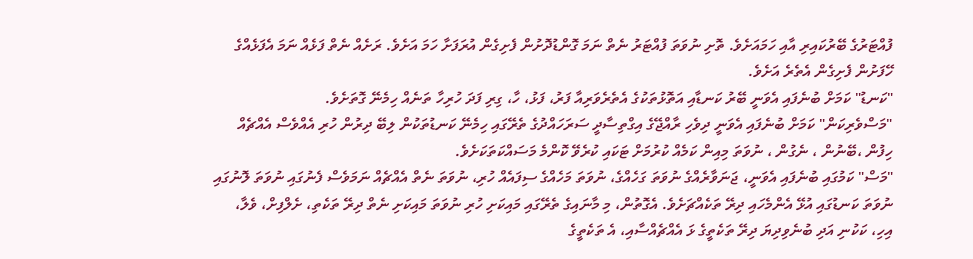ފުއްޓަރުގެ ބޭރުކައިރި އާއި ހަމައަށެވެ. ތޮށި ނުވަތަ ފުއްޓަރު ނެތް ނަމަ ގޮންޑުދޮށުން ފެށިގެން އުރަފަށާ ހަމަ އަށެވެ. ރަށެއް ނެތް ފަޅެއް ނަމަ އެފަޅެއްގެ ހޭފަށުން ފެށިގެން އެތެރެ އަށެވެ.
"ކަނޑު" ކަމަށް ބުނެފައި އެވަނީ ބޭރު ކަނޑާއި އަތޮޅުތަކުގެ އެތެރެވަރިއާ ފަރު، ފަޅު، ހާ، ގިރި ފަދަ ހުރިހާ ތަނެއް ހިމެނޭ ގޮތަށެވެ.
"މަސްވެރިކަން" ކަމަށް ބުނެފައި އެވަނީ ދިވެހި ރާއްޖޭގެ އިގްތިސާދީ ސަރަހައްދުގެ ތެރޭގައި ހިމެނޭ ކަނޑުތަކުން ލިބޭ ދިރުން ހުރި އެއްވެސް އެއްޗެއް ހިފުން ،ބޭނުން ، ނެގުން ، ނުވަތަ މިއިން ކަމެއް ކުރުމަށް ޓަކައި ކުރެވޭ ކޮންމެ މަސައްކަތަކަށެވެ.
"މަސް" ކަމުގައި ބުނެފައި އެވަނީ، ޖަނަވާރެއްގެ ނުވަތަ ގަހެއްގެ، ނުވަތަ މަހެއްގެ ސިފައެއް ހުރި، ނުވަތަ ނެތް އެއްޗެއް ނަމަވެސް ފެނުގައި ނުވަތަ ލޮނުގައި ނުވަތަ ކަނޑުގައި އުޅޭ އެންމެހައި ދިރޭ ތަކެއްޗަށެވެ. އެގޮތުން، މި މާނައިގެ ތެރޭގައި މައިކަށި ހުރި ނުވަތަ މައިކަށި ނެތް ދިރޭ ތަކެތި، ށެލްފިށް، ވެލާ، އިހި، ކަކުނި އަދި ބުނެވިދިޔަ ދިރޭ ތަކެތީގެ ޅަ އެއްޗެއްސާއި، އެ ތަކެތީގެ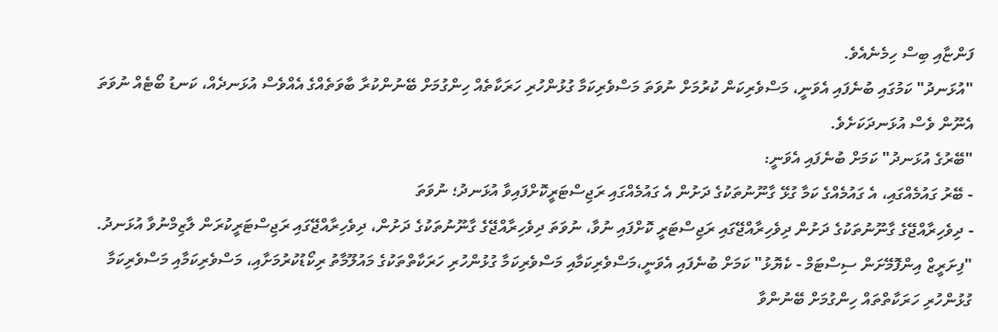ފަންޏާއި ބިސް ހިމެނެއެވެ.
"އުޅަނދު" ކަމުގައި ބުނެފައި އެވަނީ، މަސްވެރިކަން ކުރުމަށް ނުވަތަ މަސްވެރިކަމާ ގުޅުންހުރި ހަރަކާތެއް ހިންގުމަށް ބޭނުންކުރާ ބާވަތެއްގެ އެއްވެސް އުޅަނދެއް، ކަނޑު ބޯޓެއް ނުވަތަ އެނޫން ވެސް އުޅަނދަކަށެވެ.
"ބޭރުގެ އުޅަނދު" ކަމަށް ބުނެފައި އެވަނީ:
- ބޭރު ގައުމެއްގައި، އެ ގައުމެއްގެ ކަމާ ގުޅޭ ގާނޫނުތަކުގެ ދަށުން އެ ގައުމެއްގައި ރަޖިސްޓަރީކޮށްފައިވާ އުޅަނދު؛ ނުވަތަ
- ދިވެހިރާއްޖޭގެ ގާނޫނުތަކުގެ ދަށުން ދިވެހިރާއްޖޭގައި ރަޖިސްޓަރީ ކޮށްފައި ނުވާ، ނުވަތަ ދިވެހިރާއްޖޭގެ ގާނޫނުތަކުގެ ދަށުން، ދިވެހިރާއްޖޭގައި ރަޖިސްޓަރީކުރަން ލާޒިމްނުވާ އުޅަނދު.
"ފިށަރީޒް އިންފޮމޭށަން ސިސްޓަމް - ކެޔޮޅު" ކަމަށް ބުނެފައި އެވަނީ،މަސްވެރިކަމާއި މަސްވެރިކަމާ ގުޅުންހުރި ހަރަކާތްތަކުގެ މައުލޫމާތު ރިކޯޑުކުރުމަށާއި، މަސްވެރިކަމާއި މަސްވެރިކަމާ ގުޅުންހުރި ހަރަކާތްތައް ހިންގުމަށް ބޭނުންވާ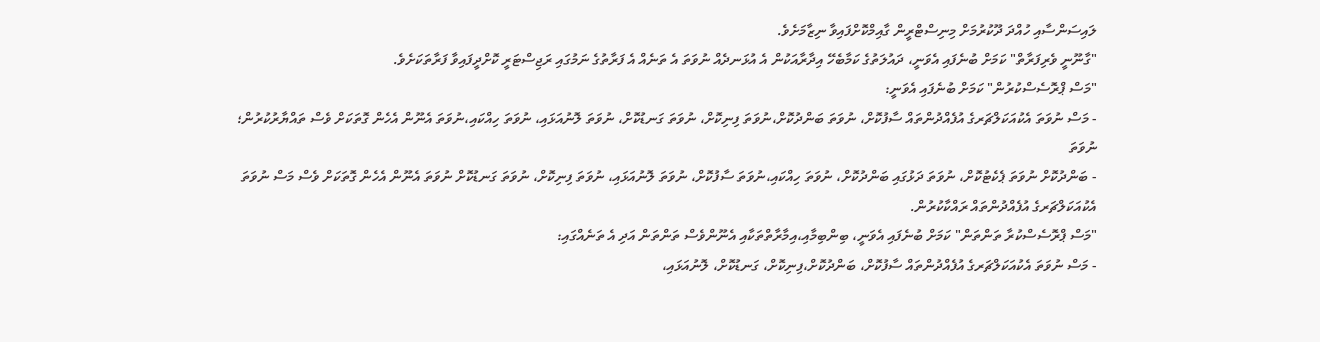ލައިސަންސާއި ހުއްދަ ދޫކުރުމަށް މިނިސްޓްރީން ގާއިމްކޮށްފައިވާ ނިޒާމަށެވެ.
"ގާނޫނީ ވެރިފަރާތް" ކަމަށް ބުނެފައި އެވަނީ، ދައުލަތުގެ ކަމާބެހޭ އިދާރާއަކުން އެ އުޅަނދެއް ނުވަތަ އެ ތަނެއް އެ ފަރާތުގެ ނަމުގައި ރަޖިސްޓަރީ ކޮށްދީފައިވާ ފަރާތަކަށެވެ.
"މަސް ޕްރޮސެސްކުރުން" ކަމަށް ބުނެފައި އެވަނީ:
- މަސް ނުވަތަ އެކުއަކަލްޗަރގެ އުފެއްދުންތައް ސާފުކޮށް، ނުވަތަ ބަންދުކޮށް،ނުވަތަ ފިނިކޮށް، ނުވަތަ ގަނޑުކޮށް، ނުވަތަ ލޮނުއަޅައި، ނުވަތަ ހިއްކައި،ނުވަތަ އެނޫން އެހެން ގޮތަކަށް ވެސް ތައްޔާރުކުރުން؛ ނުވަތަ
- ބަންދުކޮށް ނުވަތަ ޕެކެޓުކޮށް، ނުވަތަ ދަޅުގައި ބަންދުކޮށް، ނުވަތަ ހިއްކައި،ނުވަތަ ސާފުކޮށް، ނުވަތަ ލޮނުއަޅައި، ނުވަތަ ފިނިކޮށް، ނުވަތަ ގަނޑުކޮށް ނުވަތަ އެނޫން އެހެން ގޮތަކަށް ވެސް މަސް ނުވަތަ އެކުއަކަލްޗަރގެ އުފެއްދުންތައް ރައްކާކުރުން.
"މަސް ޕްރޮސެސްކުރާ ތަންތަން" ކަމަށް ބުނެފައި އެވަނީ، ބިންބިމާއި،އިމާރާތްތަކާއި އެނޫންވެސް ތަންތަން އަދި އެ ތަނެއްގައި:
- މަސް ނުވަތަ އެކުއަކަލްޗަރގެ އުފެއްދުންތައް ސާފުކޮށް، ބަންދުކޮށް،ފިނިކޮށް، ގަނޑުކޮށް، ލޮނުއަޅައި،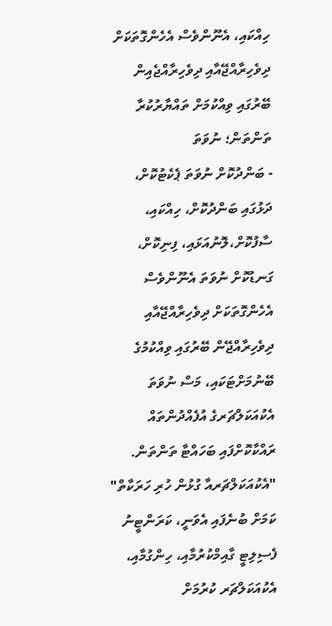ހިއްކައި، އެނޫންވެސް އެހެންގޮތަކަށް ދިވެހިރާއްޖޭއާއި ދިވެހިރާއްޖެއިން ބޭރުގައި ވިއްކުމަށް ތައްޔާރުކުރާ ތަންތަން؛ ނުވަތަ
- ބަންދުކޮށް ނުވަތަ ޕެކެޓުކޮށް، ދަޅުގައި ބަންދުކޮށް، ހިއްކައި، ސާފުކޮށް،ލޮނުއަޅައި، ފިނިކޮށް، ގަނޑުކޮށް ނުވަތަ އެނޫންވެސް އެހެންގޮތަކަށް ދިވެހިރާއްޖޭއާއި ދިވެހިރާއްޖޭން ބޭރުގައި ވިއްކުމުގެ ބޭނުމަށްޓަކައި، މަސް ނުވަތަ އެކުއަކަލްޗަރގެ އުފެއްދުންތައް ރައްކާކޮށްފައި ބަހައްޓާ ތަންތަން.
"އެކުއަކަލްޗަރއާ ގުޅުން ހުރި ހަރަކާތް" ކަމަށް ބުނެފައި އެވަނީ، ކަރަންޓީނު ފެސިލިޓީ ގާއިމްކުރުމާއި، ހިންގުމާއި، އެކުއަކަލްޗަރ ކުރުމަށް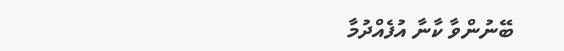ބޭނުންވާ ކާނާ އުފެއްދުމާ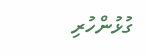ގުޅުންހުރި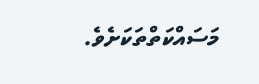މަސައްކަތްތަކަށެވެ.